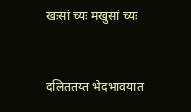खःसां च्यः मखुसां च्यः


दलिततय्त भेदभावयात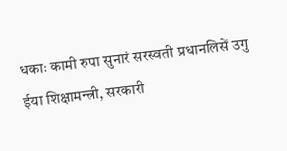धकाः कामी रुपा सुनारं सरस्वती प्रधानलिसें उगु ईया शिक्षामन्त्री, सरकारी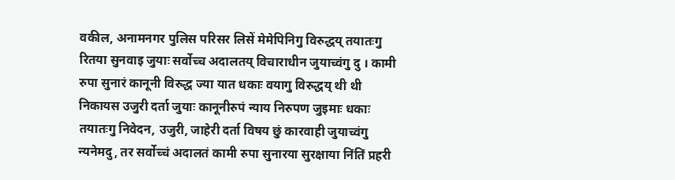वकील, अनामनगर पुलिस परिसर लिसें मेमेपिनिगु विरुद्धय् तयातःगु रितया सुनवाइ जुयाः सर्वोच्च अदालतय् विचाराधीन जुयाच्वंगु दु । कामी रुपा सुनारं कानूनी विरुद्ध ज्या यात धकाः वयागु विरुद्धय् थी थी निकायस उजुरी दर्ता जुयाः कानूनीरुपं न्याय निरुपण जुइमाः धकाः तयातःगु निवेदन, उजुरी, जाहेरी दर्ता विषय छुं कारवाही जुयाच्वंगु न्यनेमदु, तर सर्वोच्चं अदालतं कामी रुपा सुनारया सुरक्षाया निंतिं प्रहरी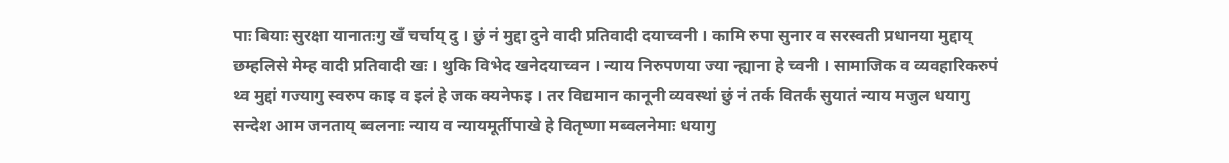पाः बियाः सुरक्षा यानातःगु खँ चर्चाय् दु । छुं नं मुद्दा दुने वादी प्रतिवादी दयाच्वनी । कामि रुपा सुनार व सरस्वती प्रधानया मुद्दाय् छम्हलिसे मेम्ह वादी प्रतिवादी खः । थुकि विभेद खनेदयाच्वन । न्याय निरुपणया ज्या न्ह्याना हे च्वनी । सामाजिक व व्यवहारिकरुपं थ्व मुद्दां गज्यागु स्वरुप काइ व इलं हे जक क्यनेफइ । तर विद्यमान कानूनी व्यवस्थां छुं नं तर्क वितर्कं सुयातं न्याय मजुल धयागु सन्देश आम जनताय् ब्वलनाः न्याय व न्यायमूर्तीपाखे हे वितृष्णा मब्वलनेमाः धयागु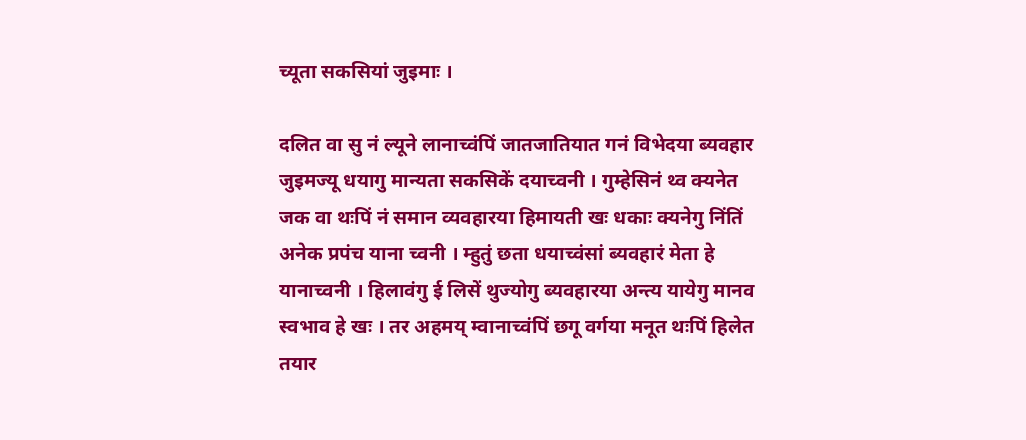च्यूता सकसियां जुइमाः ।

दलित वा सु नं ल्यूने लानाच्वंपिं जातजातियात गनं विभेदया ब्यवहार जुइमज्यू धयागु मान्यता सकसिकें दयाच्वनी । गुम्हेसिनं थ्व क्यनेत जक वा थःपिं नं समान व्यवहारया हिमायती खः धकाः क्यनेगु निंतिं अनेक प्रपंच याना च्वनी । म्हुतुं छता धयाच्वंसां ब्यवहारं मेता हे यानाच्वनी । हिलावंगु ई लिसें थुज्योगु ब्यवहारया अन्त्य यायेगु मानव स्वभाव हे खः । तर अहमय् म्वानाच्वंपिं छगू वर्गया मनूत थःपिं हिलेत तयार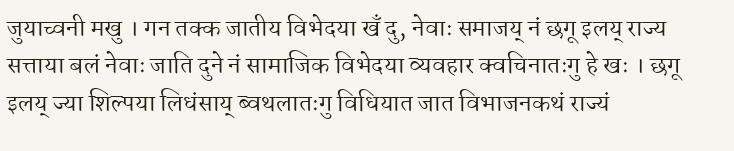जुयाच्वनी मखु । गन तक्क जातीय विभेदया खँ दु, नेवाः समाजय् नं छगू इलय् राज्य सत्ताया बलं नेवाः जाति दुने नं सामाजिक विभेदया व्यवहार क्वचिनातःगु हे खः । छगू इलय् ज्या शिल्पया लिधंसाय् ब्वथलातःगु विधियात जात विभाजनकथं राज्यं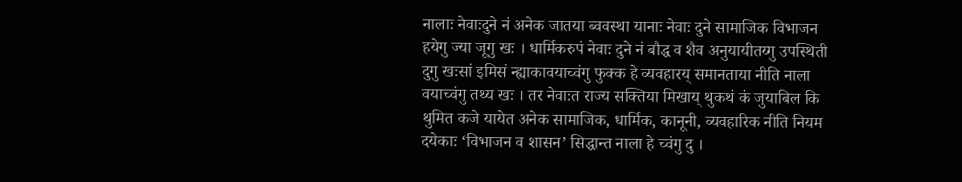नालाः नेवाःदुने नं अनेक जातया ब्ववस्था यानाः नेवाः दुने सामाजिक विभाजन हयेगु ज्या जूगु खः । धार्मिकरुपं नेवाः दुने नं बौद्ध व शैव अनुयायीतय्गु उपस्थिती दुगु खःसां इमिसं न्ह्याकावयाच्वंगु फुक्क हे व्यवहारय् समानताया नीति नाला वयाच्वंगु तथ्य खः । तर नेवाःत राज्य सक्तिया मिखाय् थुकथं कं जुयाबिल कि थुमित कजे यायेत अनेक सामाजिक, धार्मिक, कानूनी, व्यवहारिक नीति नियम दयेकाः ‘विभाजन व शासन’ सिद्धान्त नाला हे च्वंगु दु ।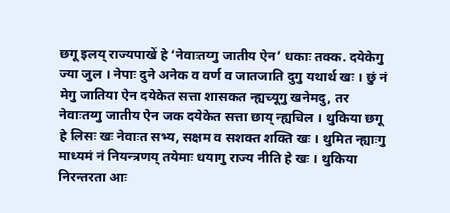छगू इलय् राज्यपाखें हे ‘नेवाःतय्गु जातीय ऐन’ धकाः तक्क. दयेकेगु ज्या जुल । नेपाः दुने अनेक व वर्ण व जातजाति दुगु यथार्थ खः । छुं नं मेगु जातिया ऐन दयेकेत सत्ता शासकत न्ह्यच्यूगु खनेमदु, तर नेवाःतय्गु जातीय ऐन जक दयेकेत सत्ता छाय् न्ह्यचिल । थुकिया छगू हे लिसः खः नेवाःत सभ्य, सक्षम व सशक्त शक्ति खः । थुमित न्ह्याःगु माध्यमं नं नियन्त्रणय् तयेमाः धयागु राज्य नीति हे खः । थुकिया निरन्तरता आः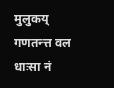मुलुकय् गणतन्त्त वल धाःसा नं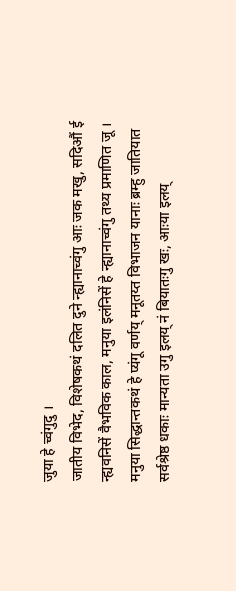जुया हे च्वंगुदु ।
जातीय विभेद, विशेषकथं दलित दुने न्ह्यानाच्वंगु आः जक मखु, सदिऔं ई न्ह्यवनिसें वैभविक काल, मनुया इलंनिसें हे न्ह्यानाच्वंगु तथ्य प्रमाणित जू । मनुया सिद्धान्तकथं हे प्यंगू वर्णय् मनूतय्त विभाजन यानाः ब्रम्हु जातियात सर्वश्रेष्ठ धकाः मान्यता उगु इलय् नं बियातःगु खः, आःया इलय्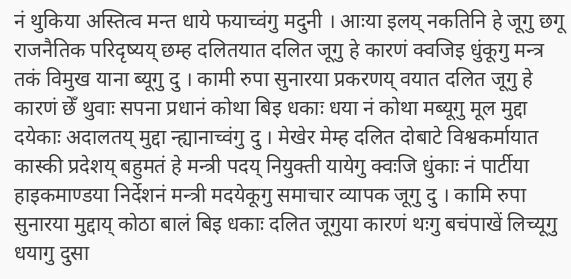नं थुकिया अस्तित्व मन्त धाये फयाच्वंगु मदुनी । आःया इलय् नकतिनि हे जूगु छगू राजनैतिक परिदृष्यय् छम्ह दलितयात दलित जूगु हे कारणं क्वजिइ धुंकूगु मन्त्र तकं विमुख याना ब्यूगु दु । कामी रुपा सुनारया प्रकरणय् वयात दलित जूगु हे कारणं छेँ थुवाः सपना प्रधानं कोथा बिइ धकाः धया नं कोथा मब्यूगु मूल मुद्दा दयेकाः अदालतय् मुद्दा न्ह्यानाच्वंगु दु । मेखेर मेम्ह दलित दोबाटे विश्वकर्मायात कास्की प्रदेशय् बहुमतं हे मन्त्री पदय् नियुक्ती यायेगु क्वःजि धुंकाः नं पार्टीया हाइकमाण्डया निर्देशनं मन्त्री मदयेकूगु समाचार व्यापक जूगु दु । कामि रुपा सुनारया मुद्दाय् कोठा बालं बिइ धकाः दलित जूगुया कारणं थःगु बचंपाखें लिच्यूगु धयागु दुसा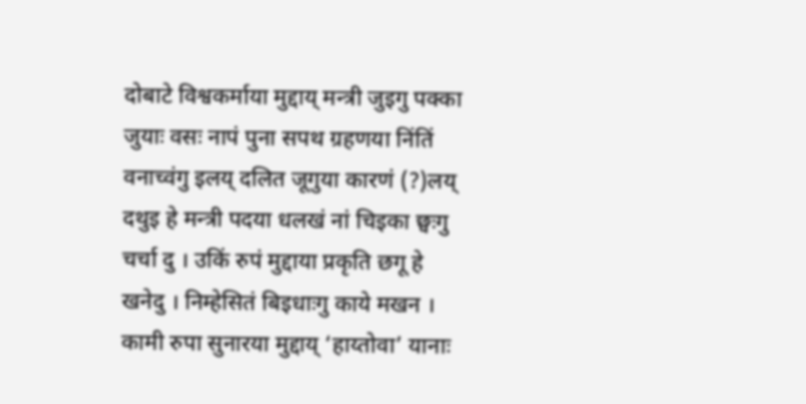दोबाटे विश्वकर्माया मुद्दाय् मन्त्री जुइगु पक्का जुयाः वसः नापं पुना सपथ ग्रहणया निंतिं वनाच्वंगु इलय् दलित जूगुया कारणं (?)लय् दथुइ हे मन्त्री पदया धलखं नां चिइका छ्वःगु चर्चा दु । उकिं रुपं मुद्दाया प्रकृति छगू हे खनेदु । निम्हेसितं बिइधाःगु काये मखन । कामी रुपा सुनारया मुद्दाय् ‘हाय्तोवा’ यानाः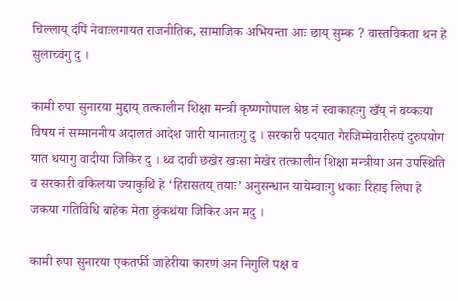चिल्लाय् दंपिं नेवाःलगायत राजनीतिक, सामाजिक अभियन्ता आः छाय् सुम्क ? वास्तविकता थन हे सुलाच्वंगु दु ।

कामी रुपा सुनारया मुद्दाय् तत्कालीन शिक्षा मन्त्री कृष्णगोपाल श्रेष्ठ नं स्वाकाहःगु खँय् नं वय्कःया विषय नं सम्माननीय अदालतं आदेश जारी यानातःगु दु । सरकारी पदयात गैरजिम्मेवारीरुपं दुरुपयोग यात धयागु वादीया जिकिर दु । थ्व दावी छखेर खःसा मेखेर तत्कालीन शिक्षा मन्त्रीया अन उपस्थिति व सरकारी वकिलया ज्याकुथिं हे ‘हिरासतय् तयाः’ अनुसन्धान यायेम्वाःगु धकाः रिहाइ लिपा हे जकया गतिविधि बाहेक मेता छुंकथंया जिकिर अन मदु ।

कामी रुपा सुनारया एकतर्फी जाहेरीया कारणं अन निगुलिं पक्ष व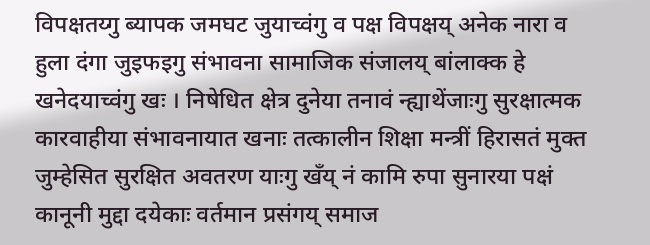विपक्षतय्गु ब्यापक जमघट जुयाच्वंगु व पक्ष विपक्षय् अनेक नारा व हुला दंगा जुइफइगु संभावना सामाजिक संजालय् बांलाक्क हे खनेदयाच्वंगु खः । निषेधित क्षेत्र दुनेया तनावं न्ह्याथेंजाःगु सुरक्षात्मक कारवाहीया संभावनायात खनाः तत्कालीन शिक्षा मन्त्रीं हिरासतं मुक्त जुम्हेसित सुरक्षित अवतरण याःगु खँय् नं कामि रुपा सुनारया पक्षं कानूनी मुद्दा दयेकाः वर्तमान प्रसंगय् समाज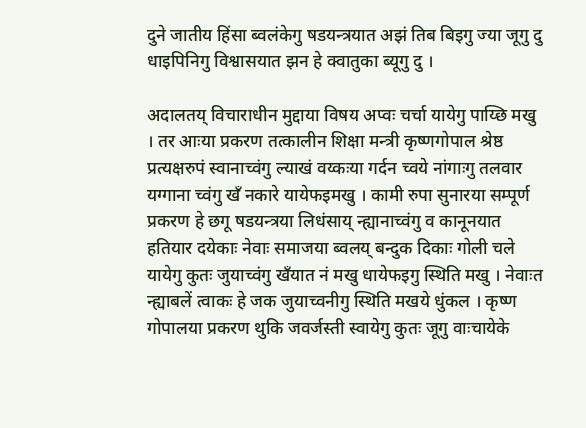दुने जातीय हिंसा ब्वलंकेगु षडयन्त्रयात अझं तिब बिइगु ज्या जूगु दु धाइपिनिगु विश्वासयात झन हे क्वातुका ब्यूगु दु ।

अदालतय् विचाराधीन मुद्दाया विषय अप्वः चर्चा यायेगु पाय्छि मखु । तर आःया प्रकरण तत्कालीन शिक्षा मन्त्री कृष्णगोपाल श्रेष्ठ प्रत्यक्षरुपं स्वानाच्वंगु ल्याखं वय्कःया गर्दन च्वये नांगाःगु तलवार यग्गाना च्वंगु खँ नकारे यायेफइमखु । कामी रुपा सुनारया सम्पूर्ण प्रकरण हे छगू षडयन्त्रया लिधंसाय् न्ह्यानाच्वंगु व कानूनयात हतियार दयेकाः नेवाः समाजया ब्वलय् बन्दुक दिकाः गोली चले यायेगु कुतः जुयाच्वंगु खँयात नं मखु धायेफइगु स्थिति मखु । नेवाःत न्ह्याबलें त्वाकः हे जक जुयाच्वनीगु स्थिति मखये धुंकल । कृष्ण गोपालया प्रकरण थुकि जवर्जस्ती स्वायेगु कुतः जूगु वाःचायेके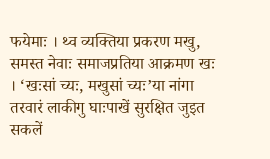फयेमाः । थ्व व्यक्तिया प्रकरण मखु, समस्त नेवाः समाजप्रतिया आक्रमण खः । ‘खःसां च्यः, मखुसां च्यः’या नांगा तरवारं लाकीगु घाःपाखें सुरक्षित जुइत सकलें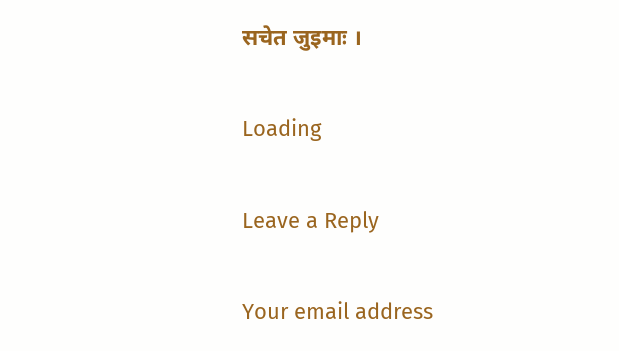सचेत जुइमाः ।

Loading

Leave a Reply

Your email address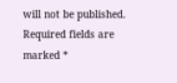will not be published. Required fields are marked *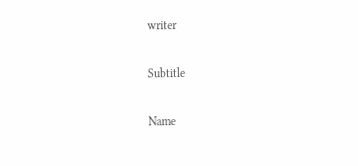writer

Subtitle

Name